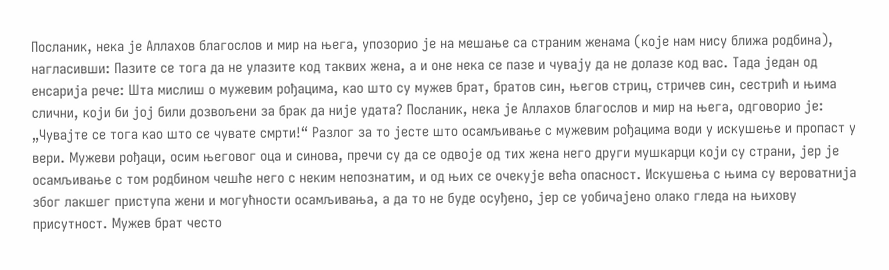Посланик, нека је Аллахов благослов и мир на њега, упозорио је на мешање са страним женама (које нам нису ближа родбина), нагласивши: Пазите се тога да не улазите код таквих жена, а и оне нека се пазе и чувају да не долазе код вас. Тада један од енсарија рече: Шта мислиш о мужевим рођацима, као што су мужев брат, братов син, његов стриц, стричев син, сестрић и њима слични, који би јој били дозвољени за брак да није удата? Посланик, нека је Аллахов благослов и мир на њега, одговорио је: „Чувајте се тога као што се чувате смрти!“ Разлог за то јесте што осамљивање с мужевим рођацима води у искушење и пропаст у вери. Мужеви рођаци, осим његовог оца и синова, пречи су да се одвоје од тих жена него други мушкарци који су страни, јер је осамљивање с том родбином чешће него с неким непознатим, и од њих се очекује већа опасност. Искушења с њима су вероватнија због лакшег приступа жени и могућности осамљивања, а да то не буде осуђено, јер се уобичајено олако гледа на њихову присутност. Мужев брат често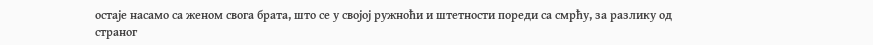остаје насамо са женом свога брата, што се у својој ружноћи и штетности пореди са смрћу, за разлику од страног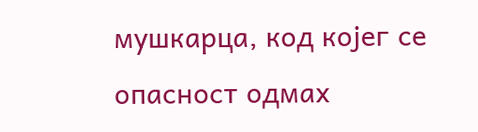мушкарца, код којег се опасност одмах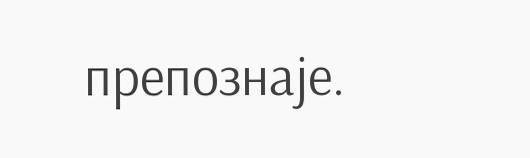препознаје.